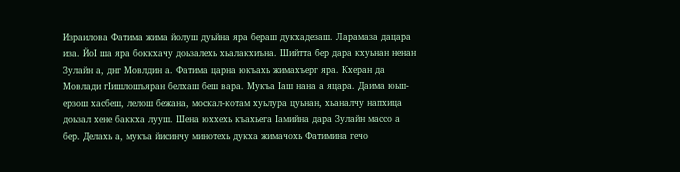Израилова Фатима жима йолуш дуьйна яра бераш дукхадезаш. Ларамаза дацара иза. ЙоI ша яра боккхачу доьзалехь хьалакхиъна. Шийтта бер дара кхуьнан ненан Зулайн а, днг Мовлдин а. Фатима царна юкъахь жимахъерг яра. Кхеран да Мовлади гIишлошъяран белхаш беш вара. Мукъа Iаш нана а яцара. Даима юьш-ерзош хасбеш, лелош бежана, москал-котам хуьлура цуьнан, хьаналчу напхица доьзал хене баккха лууш. Шена юххехь къахьега Iамийна дара Зулайн массо а бер. Делахь а, мукъа йисинчу минотехь дукха жимачохь Фатимина гечо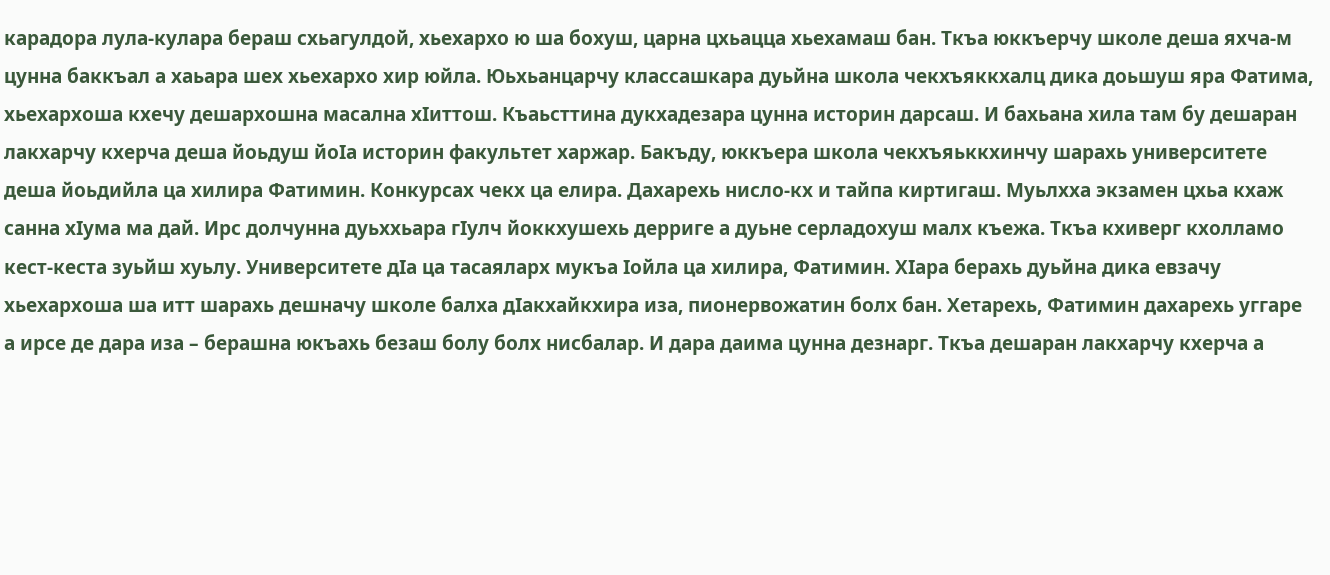карадора лула-кулара бераш схьагулдой, хьехархо ю ша бохуш, царна цхьацца хьехамаш бан. Ткъа юккъерчу школе деша яхча-м цунна баккъал а хаьара шех хьехархо хир юйла. Юьхьанцарчу классашкара дуьйна школа чекхъяккхалц дика доьшуш яра Фатима, хьехархоша кхечу дешархошна масална хIиттош. Къаьсттина дукхадезара цунна историн дарсаш. И бахьана хила там бу дешаран лакхарчу кхерча деша йоьдуш йоIа историн факультет харжар. Бакъду, юккъера школа чекхъяьккхинчу шарахь университете деша йоьдийла ца хилира Фатимин. Конкурсах чекх ца елира. Дахарехь нисло-кх и тайпа киртигаш. Муьлхха экзамен цхьа кхаж санна хIума ма дай. Ирс долчунна дуьххьара гIулч йоккхушехь дерриге а дуьне серладохуш малх къежа. Ткъа кхиверг кхолламо кест-кеста зуьйш хуьлу. Университете дIа ца тасаяларх мукъа Iойла ца хилира, Фатимин. ХIара берахь дуьйна дика евзачу хьехархоша ша итт шарахь дешначу школе балха дIакхайкхира иза, пионервожатин болх бан. Хетарехь, Фатимин дахарехь уггаре а ирсе де дара иза – берашна юкъахь безаш болу болх нисбалар. И дара даима цунна дезнарг. Ткъа дешаран лакхарчу кхерча а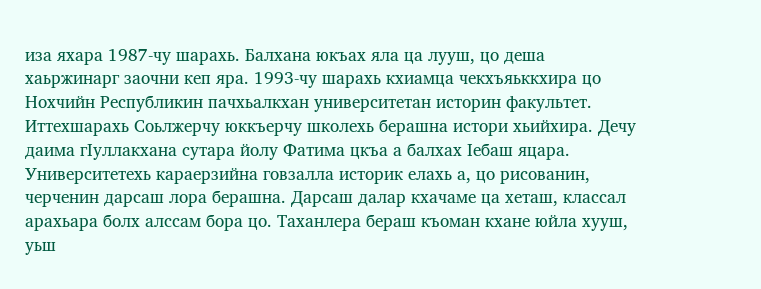иза яхара 1987-чу шарахь. Балхана юкъах яла ца лууш, цо деша хаьржинарг заочни кеп яра. 1993-чу шарахь кхиамца чекхъяьккхира цо Нохчийн Республикин пачхьалкхан университетан историн факультет. Иттехшарахь Соьлжерчу юккъерчу школехь берашна истори хьийхира. Дечу даима гIуллакхана сутара йолу Фатима цкъа а балхах Iебаш яцара. Университетехь караерзийна говзалла историк елахь а, цо рисованин, черченин дарсаш лора берашна. Дарсаш далар кхачаме ца хеташ, классал арахьара болх алссам бора цо. Таханлера бераш къоман кхане юйла хууш, уьш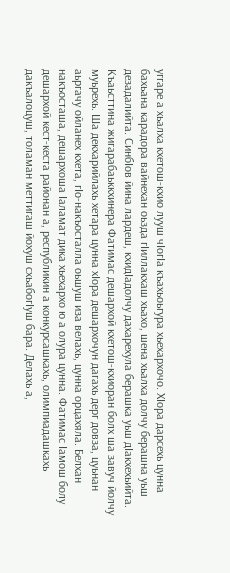уггаре а хьалха кхетош-кхио лууш чIогIа къахьоьгура хьехархочо. ХIора дарсехь цунна бахьана карадора вайнехан оьзда гIиллакхаш хьахо, шена хьалха долчу берашна уьш дезадалийта. СинбIов йина лардеш, кхидIадолчу дахарехула берашка уьш дIакхехьийта. Къаьсттина жигарабаьккхинера Фатимас дешархой кхетош-кхиоран болх ша завуч йолчу муьрехь. Ша декхарийлахь хетара цунна хIора дешархочун дагахь дерг довза, цуьнан аьргачу ойланех кхета, гIо-накъосталла оьшуш иза велахь, цунна орцахяла. Белхан накъосташа, дешархоша Iаламат дика хьехархо ю а олура цунна. Фатимас Iамош болу дешархой кест-кеста районан а, республикин а конкурсашкахь, олимпиадашкахь дакъалоцуш, толаман меттигаш йохуш схьабогIуш бара. Делахь а,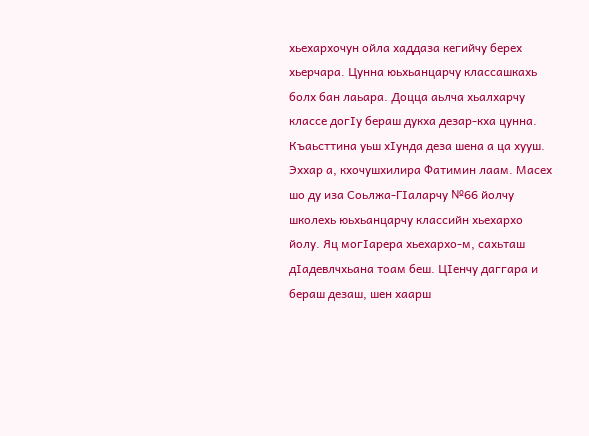хьехархочун ойла хаддаза кегийчу берех хьерчара. Цунна юьхьанцарчу классашкахь болх бан лаьара. Доцца аьлча хьалхарчу классе догIу бераш дукха дезар-кха цунна. Къаьсттина уьш хIунда деза шена а ца хууш. Эххар а, кхочушхилира Фатимин лаам. Масех шо ду иза Соьлжа-ГIаларчу №66 йолчу школехь юьхьанцарчу классийн хьехархо йолу. Яц могIарера хьехархо-м, сахьташ дIадевлчхьана тоам беш. ЦIенчу даггара и бераш дезаш, шен хаарш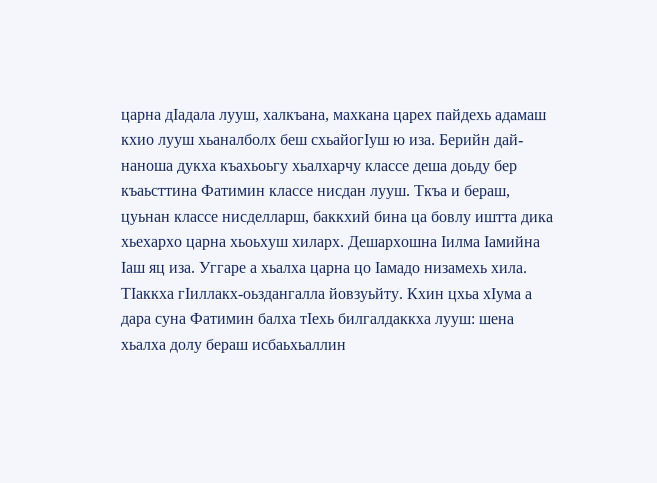царна дIадала лууш, халкъана, махкана царех пайдехь адамаш кхио лууш хьаналболх беш схьайогIуш ю иза. Берийн дай-наноша дукха къахьоьгу хьалхарчу классе деша доьду бер къаьсттина Фатимин классе нисдан лууш. Ткъа и бераш, цуьнан классе нисделларш, баккхий бина ца бовлу иштта дика хьехархо царна хьоьхуш хиларх. Дешархошна Iилма Iамийна Iаш яц иза. Уггаре а хьалха царна цо Iамадо низамехь хила. ТIаккха гIиллакх-оьздангалла йовзуьйту. Кхин цхьа хIума а дара суна Фатимин балха тIехь билгалдаккха лууш: шена хьалха долу бераш исбаьхьаллин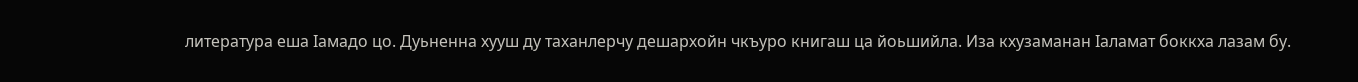литература еша Iамадо цо. Дуьненна хууш ду таханлерчу дешархойн чкъуро книгаш ца йоьшийла. Иза кхузаманан Iаламат боккха лазам бу.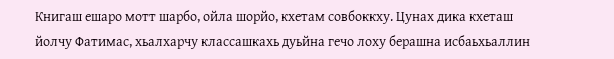Книгаш ешаро мотт шарбо, ойла шорйо, кхетам совбоккху. Цунах дика кхеташ йолчу Фатимас, хьалхарчу классашкахь дуьйна гечо лоху берашна исбаьхьаллин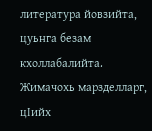литература йовзийта, цуьнга безам кхоллабалийта. Жимачохь марзделларг, цIийх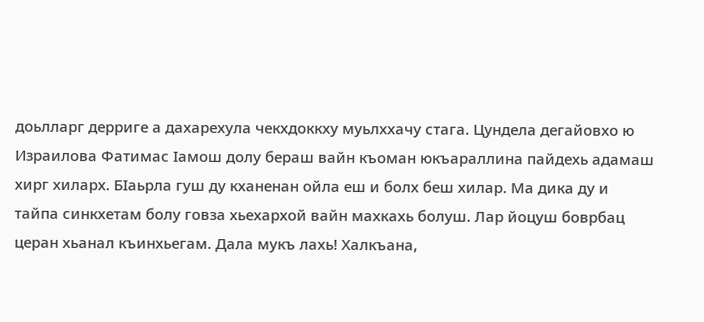доьлларг дерриге а дахарехула чекхдоккху муьлххачу стага. Цундела дегайовхо ю Израилова Фатимас Iамош долу бераш вайн къоман юкъараллина пайдехь адамаш хирг хиларх. БIаьрла гуш ду кханенан ойла еш и болх беш хилар. Ма дика ду и тайпа синкхетам болу говза хьехархой вайн махкахь болуш. Лар йоцуш боврбац церан хьанал къинхьегам. Дала мукъ лахь! Халкъана,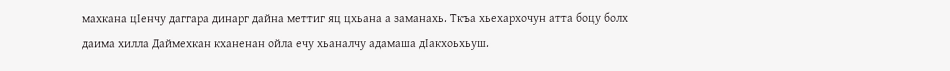махкана цIенчу даггара динарг дайна меттиг яц цхьана а заманахь. Ткъа хьехархочун атта боцу болх даима хилла Даймехкан кханенан ойла ечу хьаналчу адамаша дIакхоьхьуш.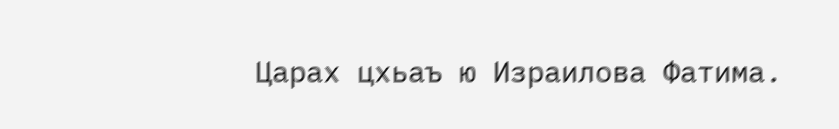Царах цхьаъ ю Израилова Фатима.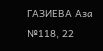ГАЗИЕВА Аза
№118, 22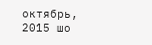октябрь, 2015 шо